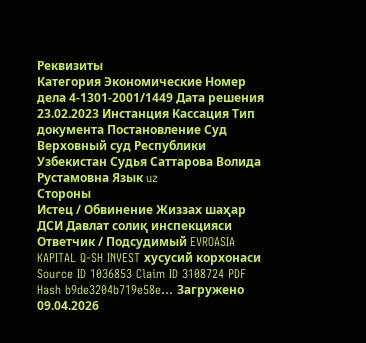Реквизиты
Категория Экономические Номер дела 4-1301-2001/1449 Дата решения 23.02.2023 Инстанция Кассация Тип документа Постановление Суд Верховный суд Республики Узбекистан Судья Саттарова Волида Рустамовна Язык uz
Стороны
Истец / Обвинение Жиззах шаҳар ДСИ Давлат солиқ инспекцияси Ответчик / Подсудимый EVROASIA KAPITAL Q-SH INVEST хусусий корхонаси
Source ID 1036853 Claim ID 3108724 PDF Hash b9de3204b719e58e... Загружено 09.04.2026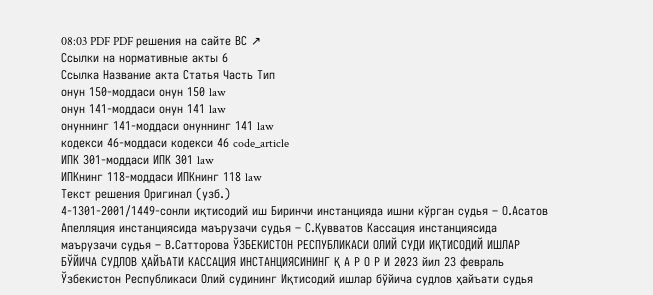08:03 PDF PDF решения на сайте ВС ↗
Ссылки на нормативные акты 6
Ссылка Название акта Статья Часть Тип
онун 150-моддаси онун 150 law
онун 141-моддаси онун 141 law
онуннинг 141-моддаси онуннинг 141 law
кодекси 46-моддаси кодекси 46 code_article
ИПК 301-моддаси ИПК 301 law
ИПКнинг 118-моддаси ИПКнинг 118 law
Текст решения Оригинал (узб.)
4-1301-2001/1449-сонли иқтисодий иш Биринчи инстанцияда ишни кўрган судья – О.Асатов Апелляция инстанциясида маърузачи судья – С.Қувватов Кассация инстанциясида маърузачи судья – В.Сатторова ЎЗБЕКИСТОН РЕСПУБЛИКАСИ ОЛИЙ СУДИ ИҚТИСОДИЙ ИШЛАР БЎЙИЧА СУДЛОВ ҲАЙЪАТИ КАССАЦИЯ ИНСТАНЦИЯСИНИНГ Қ А Р О Р И 2023 йил 23 февраль Ўзбекистон Республикаси Олий судининг Иқтисодий ишлар бўйича судлов ҳайъати судья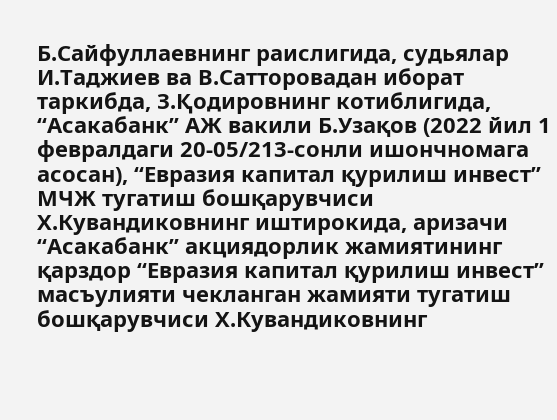Б.Сайфуллаевнинг раислигида, судьялар И.Таджиев ва В.Сатторовадан иборат таркибда, З.Қодировнинг котиблигида, “Асакабанк” АЖ вакили Б.Узақов (2022 йил 1 февралдаги 20-05/213-сонли ишончномага асосан), “Евразия капитал қурилиш инвест” МЧЖ тугатиш бошқарувчиси Х.Кувандиковнинг иштирокида, аризачи “Асакабанк” акциядорлик жамиятининг қарздор “Евразия капитал қурилиш инвест” масъулияти чекланган жамияти тугатиш бошқарувчиси Х.Кувандиковнинг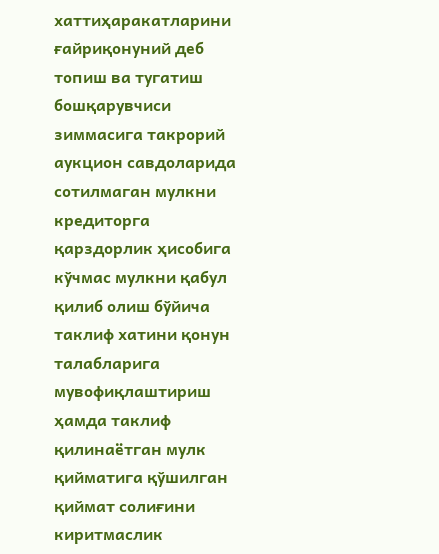хаттиҳаракатларини ғайриқонуний деб топиш ва тугатиш бошқарувчиси зиммасига такрорий аукцион савдоларида сотилмаган мулкни кредиторга қарздорлик ҳисобига кўчмас мулкни қабул қилиб олиш бўйича таклиф хатини қонун талабларига мувофиқлаштириш ҳамда таклиф қилинаётган мулк қийматига қўшилган қиймат солиғини киритмаслик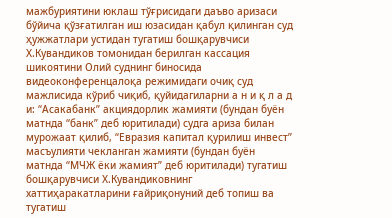мажбуриятини юклаш тўғрисидаги даъво аризаси бўйича қўзғатилган иш юзасидан қабул қилинган суд ҳужжатлари устидан тугатиш бошқарувчиси Х.Кувандиков томонидан берилган кассация шикоятини Олий суднинг биносида видеоконференцалоқа режимидаги очиқ суд мажлисида кўриб чиқиб, қуйидагиларни а н и қ л а д и: “Асакабанк” акциядорлик жамияти (бундан буён матнда “банк” деб юритилади) судга ариза билан мурожаат қилиб, “Евразия капитал қурилиш инвест” масъулияти чекланган жамияти (бундан буён матнда “МЧЖ ёки жамият” деб юритилади) тугатиш бошқарувчиси Х.Кувандиковнинг хаттиҳаракатларини ғайриқонуний деб топиш ва тугатиш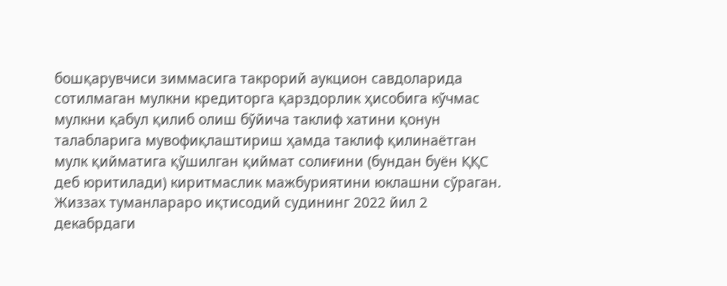бошқарувчиси зиммасига такрорий аукцион савдоларида сотилмаган мулкни кредиторга қарздорлик ҳисобига кўчмас мулкни қабул қилиб олиш бўйича таклиф хатини қонун талабларига мувофиқлаштириш ҳамда таклиф қилинаётган мулк қийматига қўшилган қиймат солиғини (бундан буён ҚҚС деб юритилади) киритмаслик мажбуриятини юклашни сўраган. Жиззах туманлараро иқтисодий судининг 2022 йил 2 декабрдаги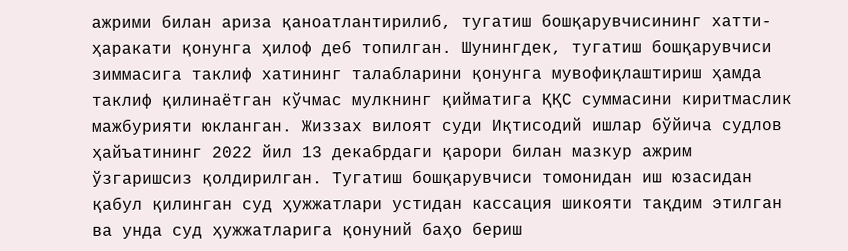ажрими билан ариза қаноатлантирилиб, тугатиш бошқарувчисининг хатти-ҳаракати қонунга ҳилоф деб топилган. Шунингдек, тугатиш бошқарувчиси зиммасига таклиф хатининг талабларини қонунга мувофиқлаштириш ҳамда таклиф қилинаётган кўчмас мулкнинг қийматига ҚҚС суммасини киритмаслик мажбурияти юкланган. Жиззах вилоят суди Иқтисодий ишлар бўйича судлов ҳайъатининг 2022 йил 13 декабрдаги қарори билан мазкур ажрим ўзгаришсиз қолдирилган. Тугатиш бошқарувчиси томонидан иш юзасидан қабул қилинган суд ҳужжатлари устидан кассация шикояти тақдим этилган ва унда суд ҳужжатларига қонуний баҳо бериш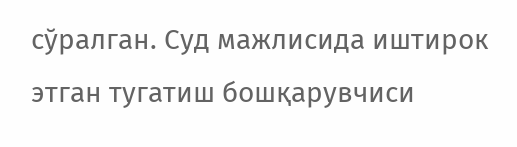сўралган. Суд мажлисида иштирок этган тугатиш бошқарувчиси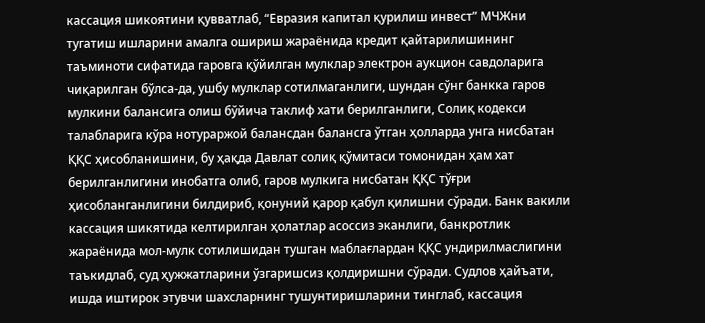кассация шикоятини қувватлаб, “Евразия капитал қурилиш инвест” МЧЖни тугатиш ишларини амалга ошириш жараёнида кредит қайтарилишининг таъминоти сифатида гаровга қўйилган мулклар электрон аукцион савдоларига чиқарилган бўлса-да, ушбу мулклар сотилмаганлиги, шундан сўнг банкка гаров мулкини балансига олиш бўйича таклиф хати берилганлиги, Солиқ кодекси талабларига кўра нотураржой балансдан балансга ўтган ҳолларда унга нисбатан ҚҚС ҳисобланишини, бу ҳақда Давлат солиқ қўмитаси томонидан ҳам хат берилганлигини инобатга олиб, гаров мулкига нисбатан ҚҚС тўғри ҳисобланганлигини билдириб, қонуний қарор қабул қилишни сўради. Банк вакили кассация шикятида келтирилган ҳолатлар асоссиз эканлиги, банкротлик жараёнида мол-мулк сотилишидан тушган маблағлардан ҚҚС ундирилмаслигини таъкидлаб, суд ҳужжатларини ўзгаришсиз қолдиришни сўради. Судлов ҳайъати, ишда иштирок этувчи шахсларнинг тушунтиришларини тинглаб, кассация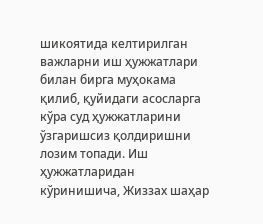шикоятида келтирилган важларни иш ҳужжатлари билан бирга муҳокама қилиб, қуйидаги асосларга кўра суд ҳужжатларини ўзгаришсиз қолдиришни лозим топади. Иш ҳужжатларидан кўринишича, Жиззах шаҳар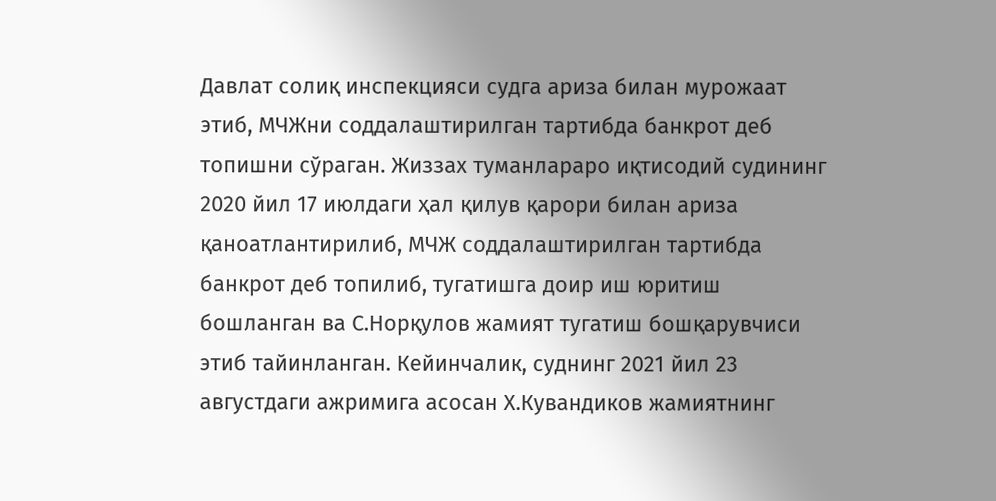Давлат солиқ инспекцияси судга ариза билан мурожаат этиб, МЧЖни соддалаштирилган тартибда банкрот деб топишни сўраган. Жиззах туманлараро иқтисодий судининг 2020 йил 17 июлдаги ҳал қилув қарори билан ариза қаноатлантирилиб, МЧЖ соддалаштирилган тартибда банкрот деб топилиб, тугатишга доир иш юритиш бошланган ва С.Норқулов жамият тугатиш бошқарувчиси этиб тайинланган. Кейинчалик, суднинг 2021 йил 23 августдаги ажримига асосан Х.Кувандиков жамиятнинг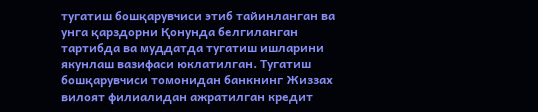тугатиш бошқарувчиси этиб тайинланган ва унга қарздорни Қонунда белгиланган тартибда ва муддатда тугатиш ишларини якунлаш вазифаси юклатилган. Тугатиш бошқарувчиси томонидан банкнинг Жиззах вилоят филиалидан ажратилган кредит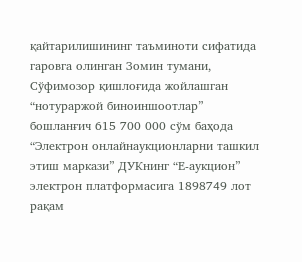қайтарилишининг таъминоти сифатида гаровга олинган Зомин тумани, Сўфимозор қишлоғида жойлашган “нотураржой биноиншоотлар” бошланғич 615 700 000 сўм баҳода “Электрон онлайнаукционларни ташкил этиш маркази” ДУКнинг “Е-аукцион” электрон платформасига 1898749 лот рақам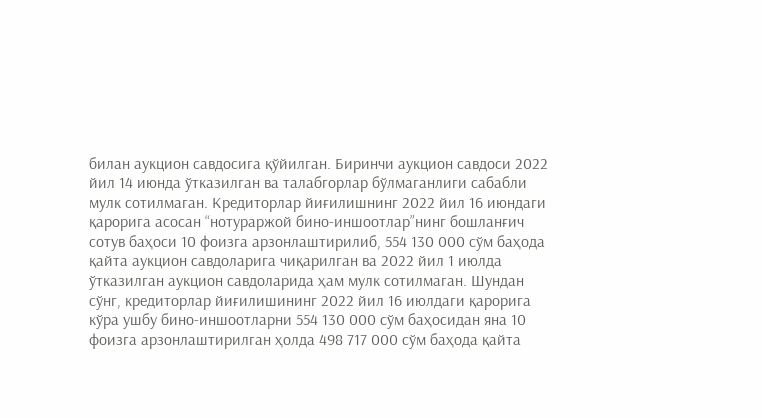билан аукцион савдосига қўйилган. Биринчи аукцион савдоси 2022 йил 14 июнда ўтказилган ва талабгорлар бўлмаганлиги сабабли мулк сотилмаган. Кредиторлар йиғилишнинг 2022 йил 16 июндаги қарорига асосан “нотураржой бино-иншоотлар”нинг бошланғич сотув баҳоси 10 фоизга арзонлаштирилиб, 554 130 000 сўм баҳода қайта аукцион савдоларига чиқарилган ва 2022 йил 1 июлда ўтказилган аукцион савдоларида ҳам мулк сотилмаган. Шундан сўнг, кредиторлар йиғилишининг 2022 йил 16 июлдаги қарорига кўра ушбу бино-иншоотларни 554 130 000 сўм баҳосидан яна 10 фоизга арзонлаштирилган ҳолда 498 717 000 сўм баҳода қайта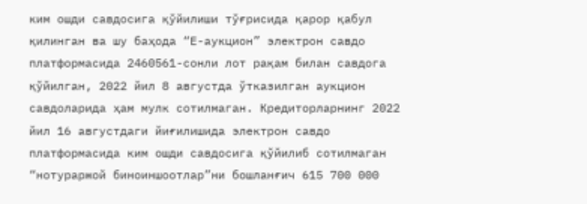ким ошди савдосига қўйилиши тўғрисида қарор қабул қилинган ва шу баҳода “Е-аукцион” электрон савдо платформасида 2460561-сонли лот рақам билан савдога қўйилган, 2022 йил 8 августда ўтказилган аукцион савдоларида ҳам мулк сотилмаган. Кредиторларнинг 2022 йил 16 августдаги йиғилишида электрон савдо платформасида ким ошди савдосига қўйилиб сотилмаган “нотураржой биноиншоотлар”ни бошланғич 615 700 000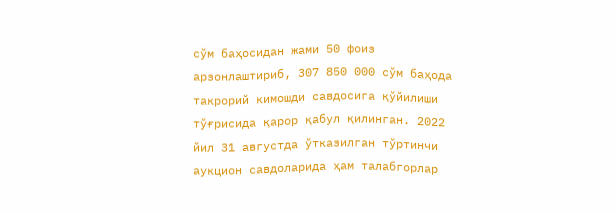сўм баҳосидан жами 50 фоиз арзонлаштириб, 307 850 000 сўм баҳода такрорий кимошди савдосига қўйилиши тўғрисида қарор қабул қилинган. 2022 йил 31 августда ўтказилган тўртинчи аукцион савдоларида ҳам талабгорлар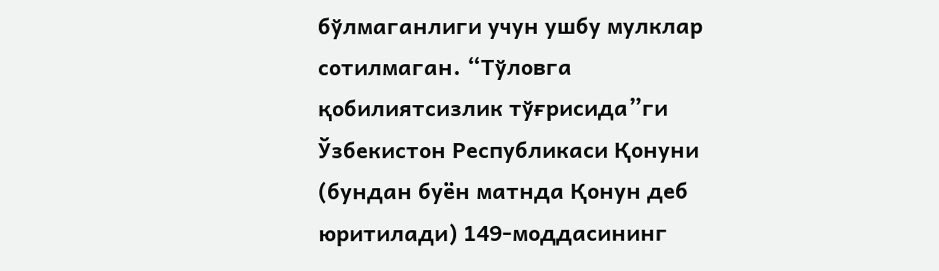бўлмаганлиги учун ушбу мулклар сотилмаган. “Тўловга қобилиятсизлик тўғрисида”ги Ўзбекистон Республикаси Қонуни (бундан буён матнда Қонун деб юритилади) 149-моддасининг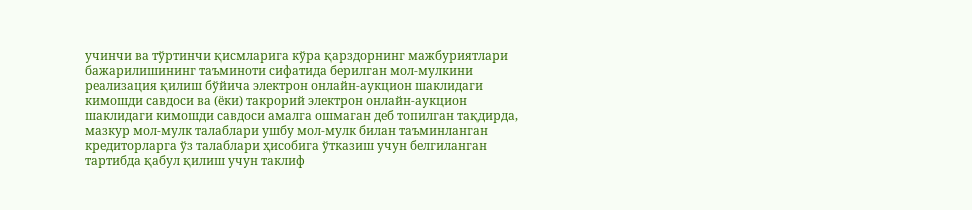учинчи ва тўртинчи қисмларига кўра қарздорнинг мажбуриятлари бажарилишининг таъминоти сифатида берилган мол-мулкини реализация қилиш бўйича электрон онлайн-аукцион шаклидаги кимошди савдоси ва (ёки) такрорий электрон онлайн-аукцион шаклидаги кимошди савдоси амалга ошмаган деб топилган тақдирда, мазкур мол-мулк талаблари ушбу мол-мулк билан таъминланган кредиторларга ўз талаблари ҳисобига ўтказиш учун белгиланган тартибда қабул қилиш учун таклиф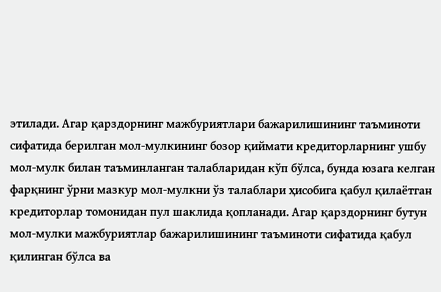этилади. Агар қарздорнинг мажбуриятлари бажарилишининг таъминоти сифатида берилган мол-мулкининг бозор қиймати кредиторларнинг ушбу мол-мулк билан таъминланган талабларидан кўп бўлса, бунда юзага келган фарқнинг ўрни мазкур мол-мулкни ўз талаблари ҳисобига қабул қилаётган кредиторлар томонидан пул шаклида қопланади. Агар қарздорнинг бутун мол-мулки мажбуриятлар бажарилишининг таъминоти сифатида қабул қилинган бўлса ва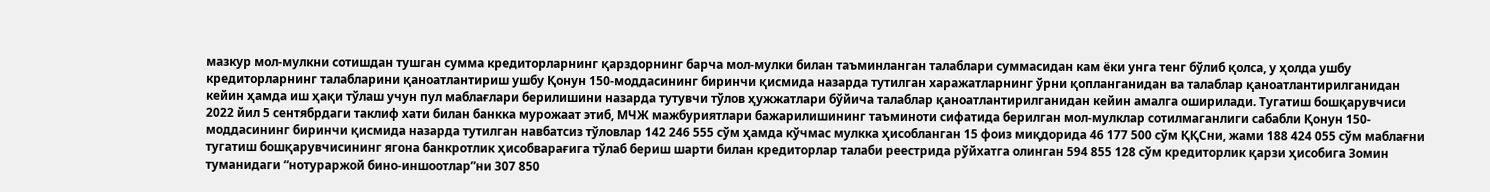мазкур мол-мулкни сотишдан тушган сумма кредиторларнинг қарздорнинг барча мол-мулки билан таъминланган талаблари суммасидан кам ёки унга тенг бўлиб қолса, у ҳолда ушбу кредиторларнинг талабларини қаноатлантириш ушбу Қонун 150-моддасининг биринчи қисмида назарда тутилган харажатларнинг ўрни қопланганидан ва талаблар қаноатлантирилганидан кейин ҳамда иш ҳақи тўлаш учун пул маблағлари берилишини назарда тутувчи тўлов ҳужжатлари бўйича талаблар қаноатлантирилганидан кейин амалга оширилади. Тугатиш бошқарувчиси 2022 йил 5 сентябрдаги таклиф хати билан банкка мурожаат этиб, МЧЖ мажбуриятлари бажарилишининг таъминоти сифатида берилган мол-мулклар сотилмаганлиги сабабли Қонун 150-моддасининг биринчи қисмида назарда тутилган навбатсиз тўловлар 142 246 555 сўм ҳамда кўчмас мулкка ҳисобланган 15 фоиз миқдорида 46 177 500 сўм ҚҚСни, жами 188 424 055 сўм маблағни тугатиш бошқарувчисининг ягона банкротлик ҳисобварағига тўлаб бериш шарти билан кредиторлар талаби реестрида рўйхатга олинган 594 855 128 сўм кредиторлик қарзи ҳисобига Зомин туманидаги “нотураржой бино-иншоотлар”ни 307 850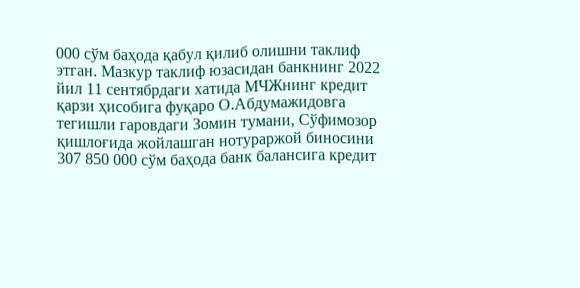000 сўм баҳода қабул қилиб олишни таклиф этган. Мазкур таклиф юзасидан банкнинг 2022 йил 11 сентябрдаги хатида МЧЖнинг кредит қарзи ҳисобига фуқаро О.Абдумажидовга тегишли гаровдаги Зомин тумани, Сўфимозор қишлоғида жойлашган нотураржой биносини 307 850 000 сўм баҳода банк балансига кредит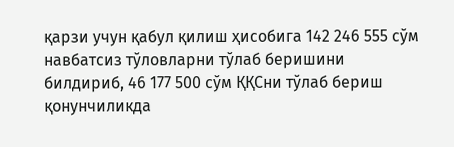қарзи учун қабул қилиш ҳисобига 142 246 555 сўм навбатсиз тўловларни тўлаб беришини билдириб, 46 177 500 сўм ҚҚСни тўлаб бериш қонунчиликда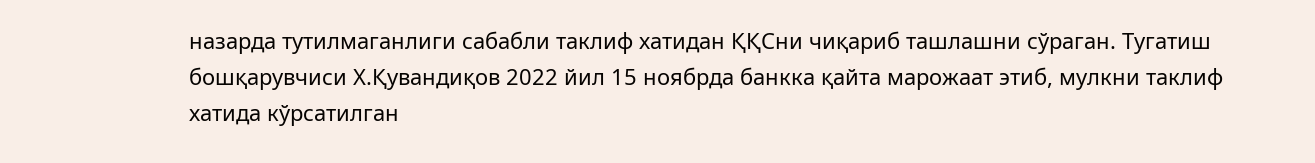назарда тутилмаганлиги сабабли таклиф хатидан ҚҚСни чиқариб ташлашни сўраган. Тугатиш бошқарувчиси Х.Қувандиқов 2022 йил 15 ноябрда банкка қайта марожаат этиб, мулкни таклиф хатида кўрсатилган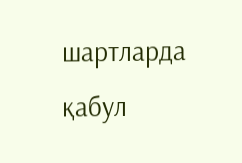шартларда қабул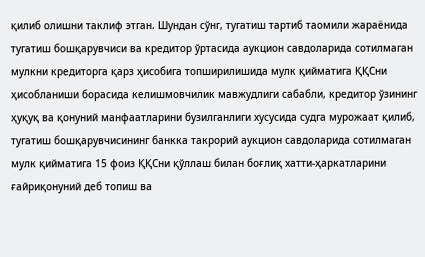қилиб олишни таклиф этган. Шундан сўнг, тугатиш тартиб таомили жараёнида тугатиш бошқарувчиси ва кредитор ўртасида аукцион савдоларида сотилмаган мулкни кредиторга қарз ҳисобига топширилишида мулк қийматига ҚҚСни ҳисобланиши борасида келишмовчилик мавжудлиги сабабли, кредитор ўзининг ҳуқуқ ва қонуний манфаатларини бузилганлиги хусусида судга мурожаат қилиб, тугатиш бошқарувчисининг банкка такрорий аукцион савдоларида сотилмаган мулк қийматига 15 фоиз ҚҚСни қўллаш билан боғлиқ хатти-ҳаркатларини ғайриқонуний деб топиш ва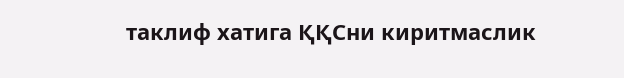таклиф хатига ҚҚСни киритмаслик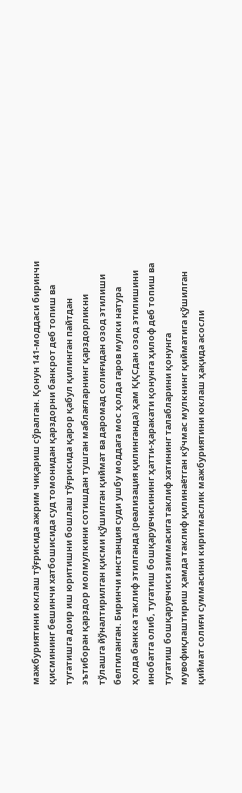мажбуриятини юклаш тўғрисида ажрим чиқариш сўралган. Қонун 141-моддаси биринчи қисмининг бешинчи хатбошисида суд томонидан қарздорни банкрот деб топиш ва тугатишга доир иш юритишни бошлаш тўғрисида қарор қабул қилинган пайтдан эътиборан қарздор молмулкини сотишдан тушган маблағларнинг қарздорликни тўлашга йўналтирилган қисми қўшилган қиймат ва даромад солиғидан озод этилиши белгиланган. Биринчи инстанция суди ушбу моддага мос ҳолда гаров мулки натура ҳолда банкка таклиф этилганда (реализация қилинганда) ҳам ҚҚСдан озод этилишини инобатга олиб, тугатиш бошқарувчисининг ҳатти-ҳаракати қонунга ҳилоф деб топиш ва тугатиш бошқарувчиси зиммасига таклиф хатининг талабларини қонунга мувофиқлаштириш ҳамда таклиф қилинаётган кўчмас мулкнинг қийматига қўшилган қиймат солиғи суммасини киритмаслик мажбуриятини юклаш ҳақида асосли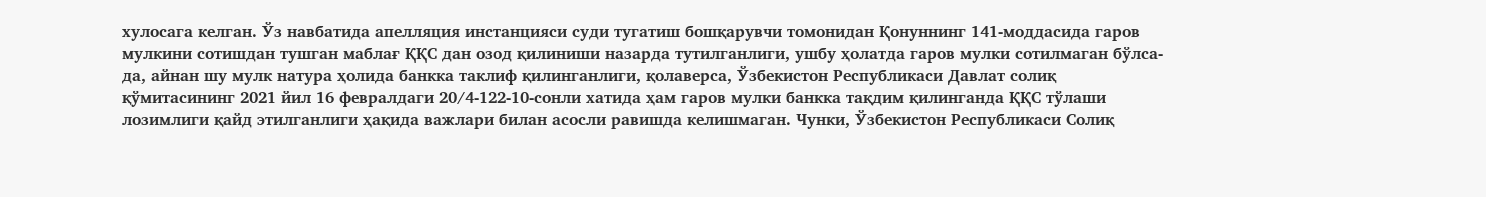хулосага келган. Ўз навбатида апелляция инстанцияси суди тугатиш бошқарувчи томонидан Қонуннинг 141-моддасида гаров мулкини сотишдан тушган маблағ ҚҚС дан озод қилиниши назарда тутилганлиги, ушбу ҳолатда гаров мулки сотилмаган бўлса-да, айнан шу мулк натура ҳолида банкка таклиф қилинганлиги, қолаверса, Ўзбекистон Республикаси Давлат солиқ қўмитасининг 2021 йил 16 февралдаги 20/4-122-10-сонли хатида ҳам гаров мулки банкка тақдим қилинганда ҚҚС тўлаши лозимлиги қайд этилганлиги ҳақида важлари билан асосли равишда келишмаган. Чунки, Ўзбекистон Республикаси Солиқ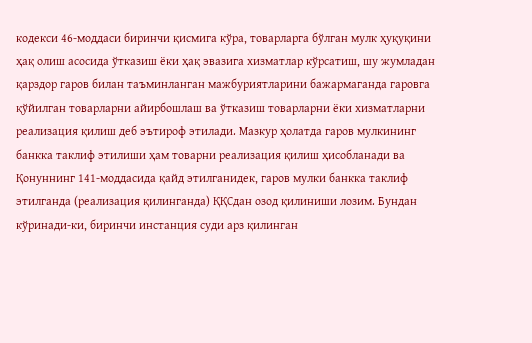кодекси 46-моддаси биринчи қисмига кўра, товарларга бўлган мулк ҳуқуқини ҳақ олиш асосида ўтказиш ёки ҳақ эвазига хизматлар кўрсатиш, шу жумладан қарздор гаров билан таъминланган мажбуриятларини бажармаганда гаровга қўйилган товарларни айирбошлаш ва ўтказиш товарларни ёки хизматларни реализация қилиш деб эътироф этилади. Мазкур ҳолатда гаров мулкининг банкка таклиф этилиши ҳам товарни реализация қилиш ҳисобланади ва Қонуннинг 141-моддасида қайд этилганидек, гаров мулки банкка таклиф этилганда (реализация қилинганда) ҚҚСдан озод қилиниши лозим. Бундан кўринади-ки, биринчи инстанция суди арз қилинган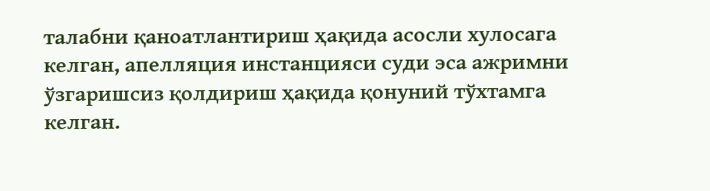талабни қаноатлантириш ҳақида асосли хулосага келган, апелляция инстанцияси суди эса ажримни ўзгаришсиз қолдириш ҳақида қонуний тўхтамга келган.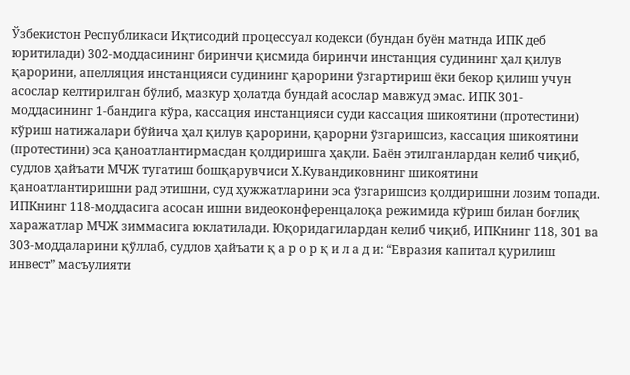Ўзбекистон Республикаси Иқтисодий процессуал кодекси (бундан буён матнда ИПК деб юритилади) 302-моддасининг биринчи қисмида биринчи инстанция судининг ҳал қилув қарорини, апелляция инстанцияси судининг қарорини ўзгартириш ёки бекор қилиш учун асослар келтирилган бўлиб, мазкур ҳолатда бундай асослар мавжуд эмас. ИПК 301-моддасининг 1-бандига кўра, кассация инстанцияси суди кассация шикоятини (протестини) кўриш натижалари бўйича ҳал қилув қарорини, қарорни ўзгаришсиз, кассация шикоятини (протестини) эса қаноатлантирмасдан қолдиришга ҳақли. Баён этилганлардан келиб чиқиб, судлов ҳайъати МЧЖ тугатиш бошқарувчиси Х.Кувандиковнинг шикоятини қаноатлантиришни рад этишни, суд ҳужжатларини эса ўзгаришсиз қолдиришни лозим топади. ИПКнинг 118-моддасига асосан ишни видеоконференцалоқа режимида кўриш билан боғлиқ харажатлар МЧЖ зиммасига юклатилади. Юқоридагилардан келиб чиқиб, ИПКнинг 118, 301 ва 303-моддаларини қўллаб, судлов ҳайъати қ а р о р қ и л а д и: “Евразия капитал қурилиш инвест” масъулияти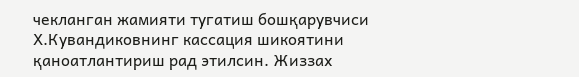чекланган жамияти тугатиш бошқарувчиси Х.Кувандиковнинг кассация шикоятини қаноатлантириш рад этилсин. Жиззах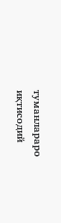туманлараро иқтисодий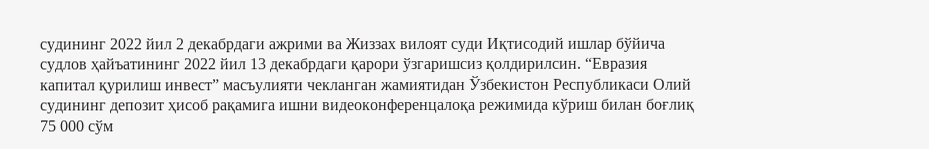судининг 2022 йил 2 декабрдаги ажрими ва Жиззах вилоят суди Иқтисодий ишлар бўйича судлов ҳайъатининг 2022 йил 13 декабрдаги қарори ўзгаришсиз қолдирилсин. “Евразия капитал қурилиш инвест” масъулияти чекланган жамиятидан Ўзбекистон Республикаси Олий судининг депозит ҳисоб рақамига ишни видеоконференцалоқа режимида кўриш билан боғлиқ 75 000 сўм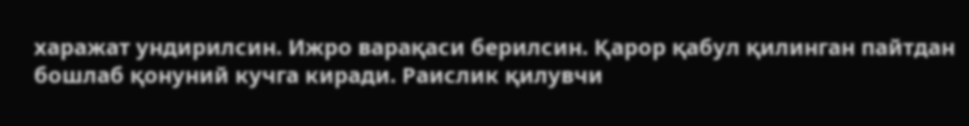харажат ундирилсин. Ижро варақаси берилсин. Қарор қабул қилинган пайтдан бошлаб қонуний кучга киради. Раислик қилувчи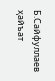Б.Сайфуллаев ҳайъат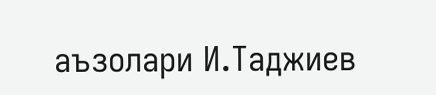аъзолари И.Таджиев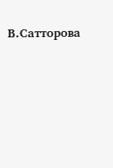В.Сатторова